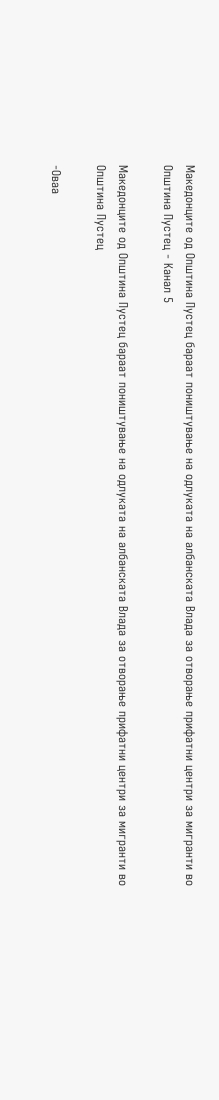Македонците од Општина Пустец бараат поништување на одлуката на албанската Влада за отворање прифатни центри за мигранти во Општина Пустец - Канал 5

Македонците од Општина Пустец бараат поништување на одлуката на албанската Влада за отворање прифатни центри за мигранти во Општина Пустец

-Оваа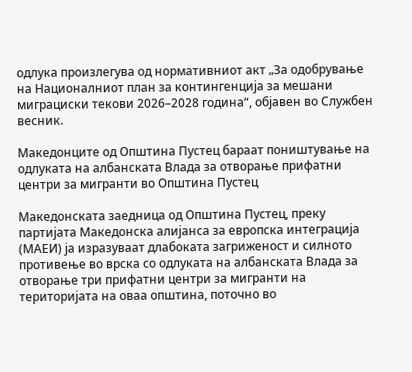одлука произлегува од нормативниот акт „За одобрување на Националниот план за контингенција за мешани миграциски текови 2026–2028 година“, објавен во Службен весник.

Македонците од Општина Пустец бараат поништување на одлуката на албанската Влада за отворање прифатни центри за мигранти во Општина Пустец

Македонската заедница од Општина Пустец, преку партијата Македонска алијанса за европска интеграција (МАЕИ) ја изразуваат длабоката загриженост и силното противење во врска со одлуката на албанската Влада за отворање три прифатни центри за мигранти на територијата на оваа општина, поточно во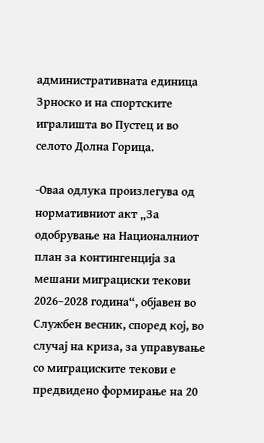административната единица Зрноско и на спортските игралишта во Пустец и во селото Долна Горица.

-Оваа одлука произлегува од нормативниот акт „За одобрување на Националниот план за контингенција за мешани миграциски текови 2026–2028 година“, објавен во Службен весник, според кој, во случај на криза, за управување со миграциските текови е предвидено формирање на 20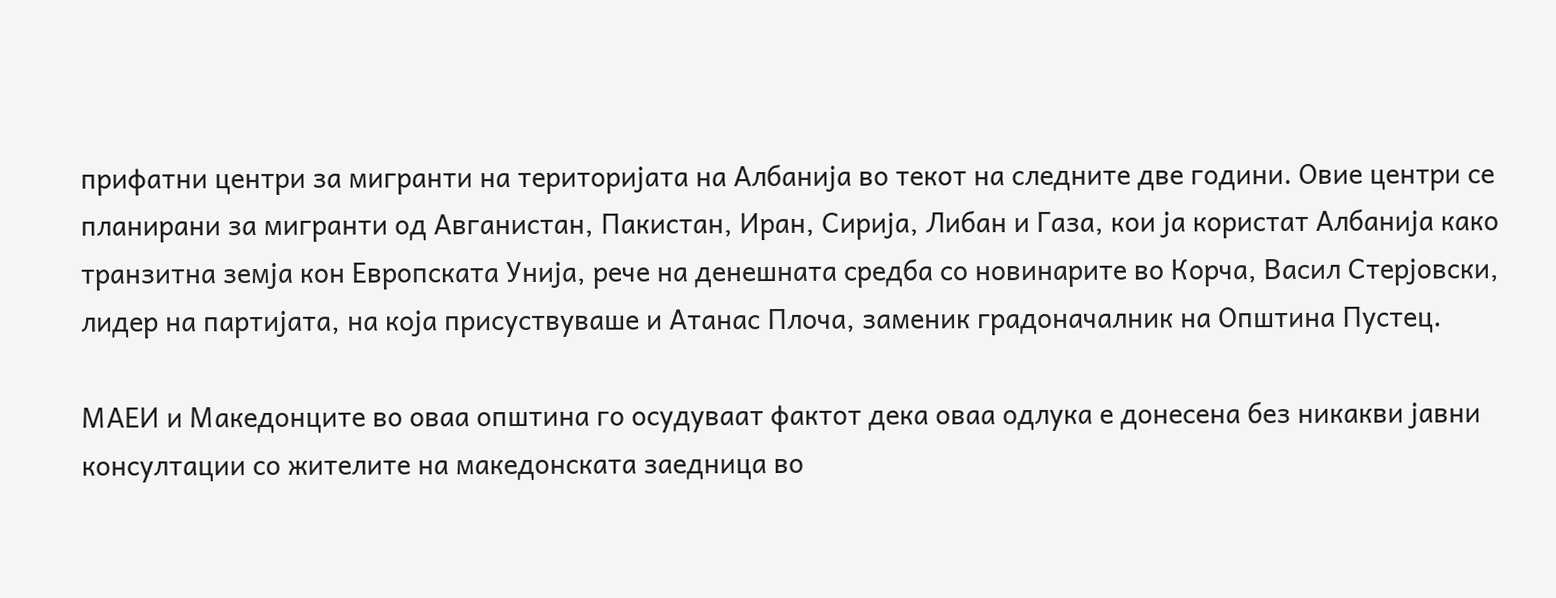прифатни центри за мигранти на територијата на Албанија во текот на следните две години. Овие центри се планирани за мигранти од Авганистан, Пакистан, Иран, Сирија, Либан и Газа, кои ја користат Албанија како транзитна земја кон Европската Унија, рече на денешната средба со новинарите во Корча, Васил Стерјовски, лидер на партијата, на која присуствуваше и Атанас Плоча, заменик градоначалник на Општина Пустец.

МАЕИ и Македонците во оваа општина го осудуваат фактот дека оваа одлука е донесена без никакви јавни консултации со жителите на македонската заедница во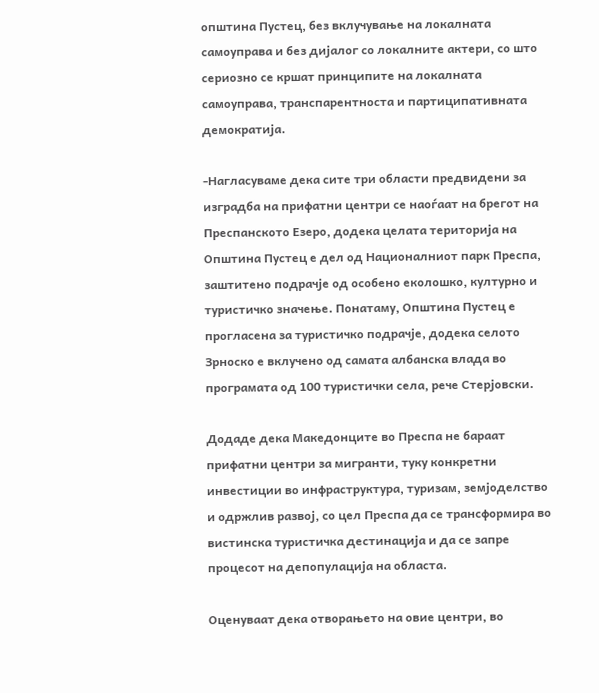општина Пустец, без вклучување на локалната самоуправа и без дијалог со локалните актери, со што сериозно се кршат принципите на локалната самоуправа, транспарентноста и партиципативната демократија.

-Нагласуваме дека сите три области предвидени за изградба на прифатни центри се наоѓаат на брегот на Преспанското Езеро, додека целата територија на Општина Пустец е дел од Националниот парк Преспа, заштитено подрачје од особено еколошко, културно и туристичко значење. Понатаму, Општина Пустец е прогласена за туристичко подрачје, додека селото Зрноско е вклучено од самата албанска влада во програмата од 100 туристички села, рече Стерјовски.

Додаде дека Македонците во Преспа не бараат прифатни центри за мигранти, туку конкретни инвестиции во инфраструктура, туризам, земјоделство и одржлив развој, со цел Преспа да се трансформира во вистинска туристичка дестинација и да се запре процесот на депопулација на областа.

Оценуваат дека отворањето на овие центри, во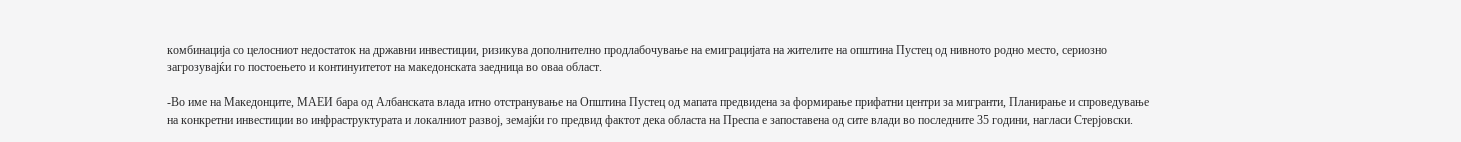комбинација со целосниот недостаток на државни инвестиции, ризикува дополнително продлабочување на емиграцијата на жителите на општина Пустец од нивното родно место, сериозно загрозувајќи го постоењето и континуитетот на македонската заедница во оваа област.

-Во име на Македонците, МАЕИ бара од Албанската влада итно отстранување на Општина Пустец од мапата предвидена за формирање прифатни центри за мигранти, Планирање и спроведување на конкретни инвестиции во инфраструктурата и локалниот развој, земајќи го предвид фактот дека областа на Преспа е запоставена од сите влади во последните 35 години, нагласи Стерјовски.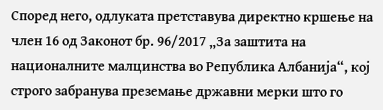Според него, одлуката претставува директно кршење на член 16 од Законот бр. 96/2017 „За заштита на националните малцинства во Република Албанија“, кој строго забранува преземање државни мерки што го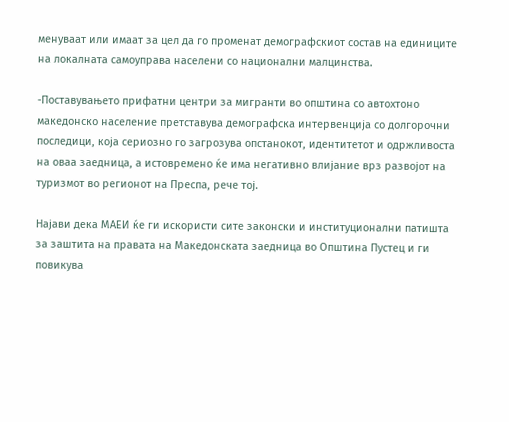менуваат или имаат за цел да го променат демографскиот состав на единиците на локалната самоуправа населени со национални малцинства.

-Поставувањето прифатни центри за мигранти во општина со автохтоно македонско население претставува демографска интервенција со долгорочни последици, која сериозно го загрозува опстанокот, идентитетот и одржливоста на оваа заедница, а истовремено ќе има негативно влијание врз развојот на туризмот во регионот на Преспа, рече тој.

Најави дека МАЕИ ќе ги искористи сите законски и институционални патишта за заштита на правата на Македонската заедница во Општина Пустец и ги повикува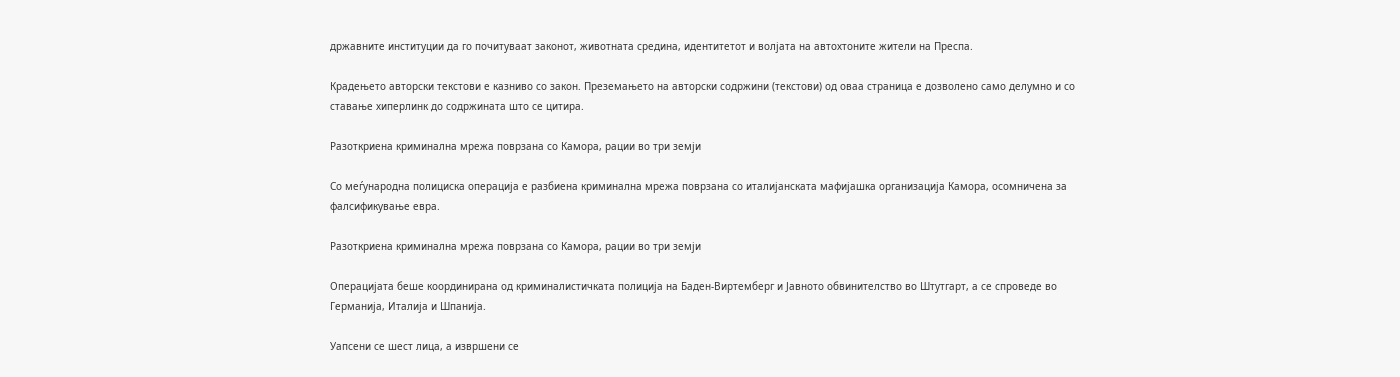државните институции да го почитуваат законот, животната средина, идентитетот и волјата на автохтоните жители на Преспа.

Крадењето авторски текстови е казниво со закон. Преземањето на авторски содржини (текстови) од оваа страница е дозволено само делумно и со ставање хиперлинк до содржината што се цитира.

Разоткриена криминална мрежа поврзана со Камора, рации во три земји

Со меѓународна полициска операција е разбиена криминална мрежа поврзана со италијанската мафијашка организација Камора, осомничена за фалсификување евра.

Разоткриена криминална мрежа поврзана со Камора, рации во три земји

Операцијата беше координирана од криминалистичката полиција на Баден-Виртемберг и Јавното обвинителство во Штутгарт, а се спроведе во Германија, Италија и Шпанија.

Уапсени се шест лица, а извршени се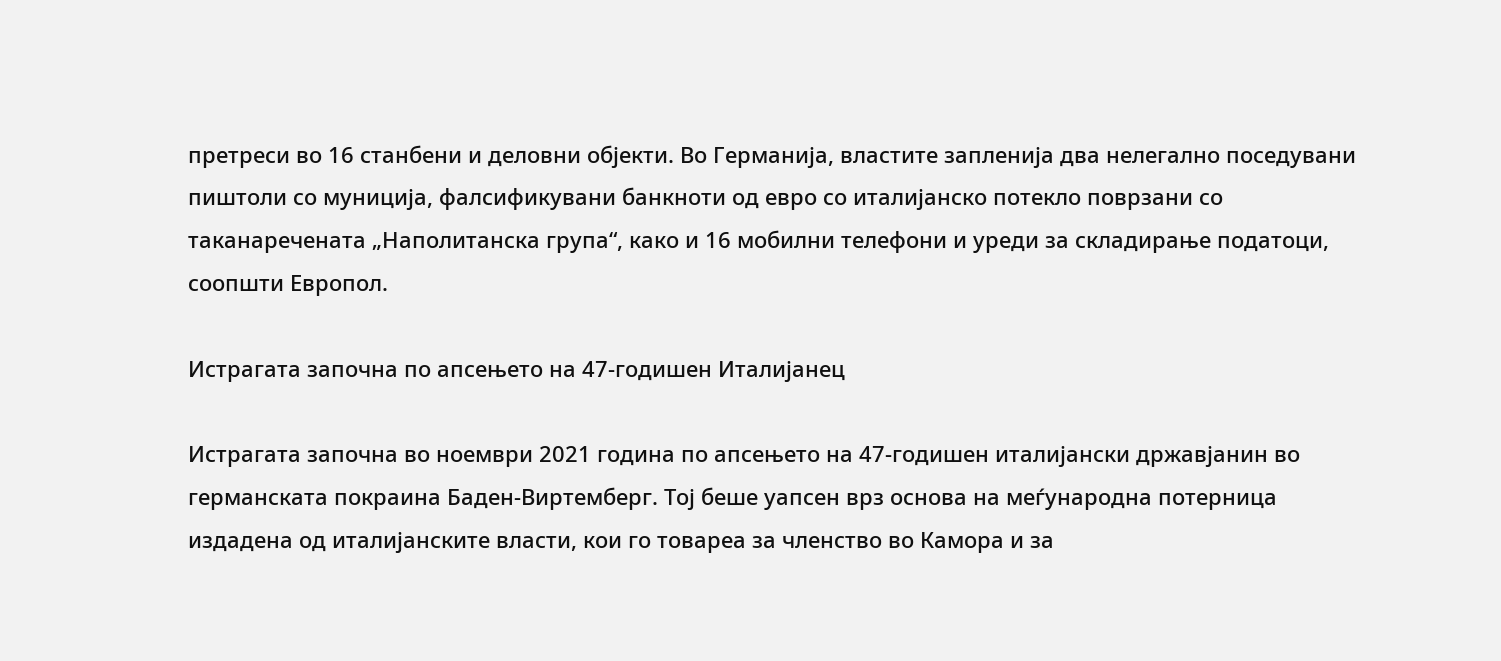претреси во 16 станбени и деловни објекти. Во Германија, властите запленија два нелегално поседувани пиштоли со муниција, фалсификувани банкноти од евро со италијанско потекло поврзани со таканаречената „Наполитанска група“, како и 16 мобилни телефони и уреди за складирање податоци, соопшти Европол.

Истрагата започна по апсењето на 47-годишен Италијанец

Истрагата започна во ноември 2021 година по апсењето на 47-годишен италијански државјанин во германската покраина Баден-Виртемберг. Тој беше уапсен врз основа на меѓународна потерница издадена од италијанските власти, кои го товареа за членство во Камора и за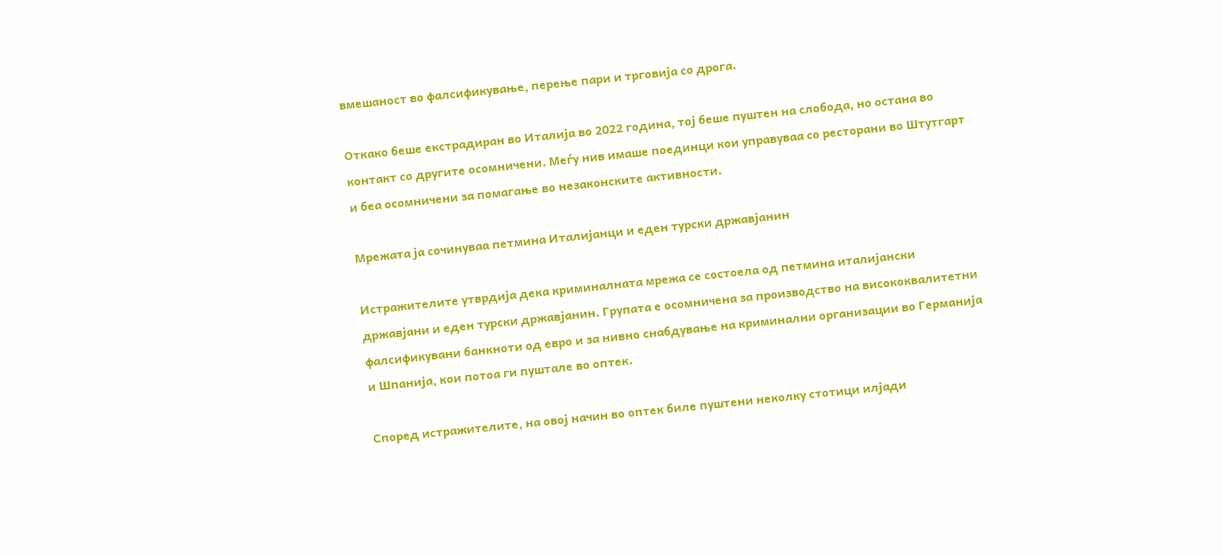вмешаност во фалсификување, перење пари и трговија со дрога.

Откако беше екстрадиран во Италија во 2022 година, тој беше пуштен на слобода, но остана во контакт со другите осомничени. Меѓу нив имаше поединци кои управуваа со ресторани во Штутгарт и беа осомничени за помагање во незаконските активности.

Мрежата ја сочинуваа петмина Италијанци и еден турски државјанин

Истражителите утврдија дека криминалната мрежа се состоела од петмина италијански државјани и еден турски државјанин. Групата е осомничена за производство на висококвалитетни фалсификувани банкноти од евро и за нивно снабдување на криминални организации во Германија и Шпанија, кои потоа ги пуштале во оптек.

Според истражителите, на овој начин во оптек биле пуштени неколку стотици илјади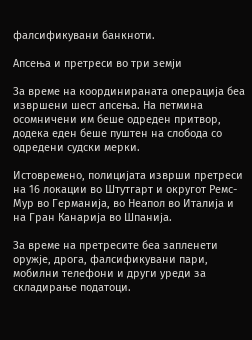фалсификувани банкноти.

Апсења и претреси во три земји

За време на координираната операција беа извршени шест апсења. На петмина осомничени им беше одреден притвор, додека еден беше пуштен на слобода со одредени судски мерки.

Истовремено, полицијата изврши претреси на 16 локации во Штутгарт и округот Ремс-Мур во Германија, во Неапол во Италија и на Гран Канарија во Шпанија.

За време на претресите беа запленети оружје, дрога, фалсификувани пари, мобилни телефони и други уреди за складирање податоци.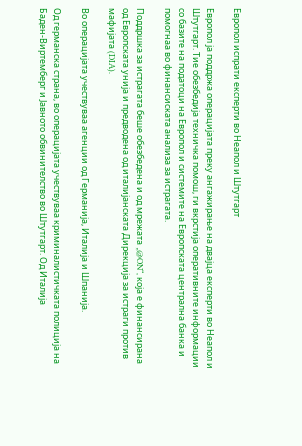Европол испрати експерти во Неапол и Штутгарт

Европол ја поддржа операцијата преку ангажирање на двајца експерти во Неапол и Штутгарт. Тие обезбедија техничка помош, ги вкрстија оперативните информации со базите на податоци на Европол и системите на Европската централна банка и помогнаа во финансиската анализа за истрагата.

Поддршка за истрагата беше обезбедена и од мрежата „@ON“, која е финансирана од Европската унија и предводена од италијанската Дирекција за истраги против мафијата (DIA).

Во операцијата учествуваа агенции од Германија, Италија и Шпанија.

Од германска страна, во операцијата учествуваа криминалистичката полиција на Баден-Виртемберг и Јавното обвинителство во Штутгарт. Од Италија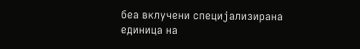беа вклучени специјализирана единица на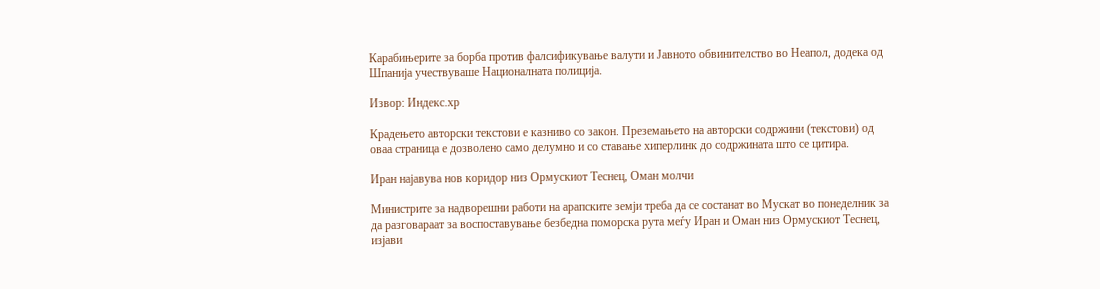Карабињерите за борба против фалсификување валути и Јавното обвинителство во Неапол, додека од Шпанија учествуваше Националната полиција.

Извор: Индекс.хр

Крадењето авторски текстови е казниво со закон. Преземањето на авторски содржини (текстови) од оваа страница е дозволено само делумно и со ставање хиперлинк до содржината што се цитира.

Иран најавува нов коридор низ Ормускиот Теснец, Оман молчи

Министрите за надворешни работи на арапските земји треба да се состанат во Мускат во понеделник за да разговараат за воспоставување безбедна поморска рута меѓу Иран и Оман низ Ормускиот Теснец, изјави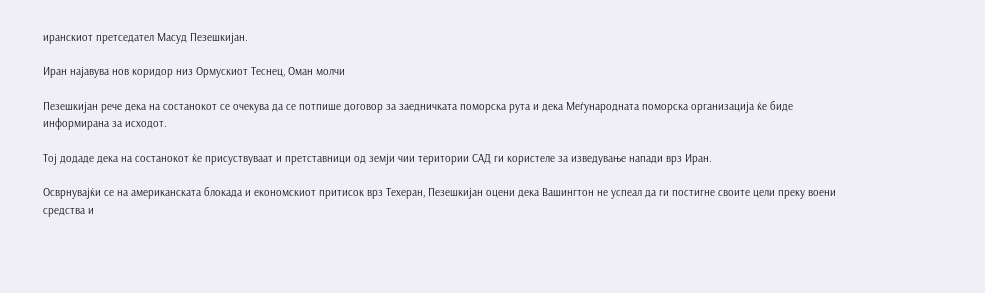иранскиот претседател Масуд Пезешкијан.

Иран најавува нов коридор низ Ормускиот Теснец, Оман молчи

Пезешкијан рече дека на состанокот се очекува да се потпише договор за заедничката поморска рута и дека Меѓународната поморска организација ќе биде информирана за исходот.

Тој додаде дека на состанокот ќе присуствуваат и претставници од земји чии територии САД ги користеле за изведување напади врз Иран.

Осврнувајќи се на американската блокада и економскиот притисок врз Техеран, Пезешкијан оцени дека Вашингтон не успеал да ги постигне своите цели преку воени средства и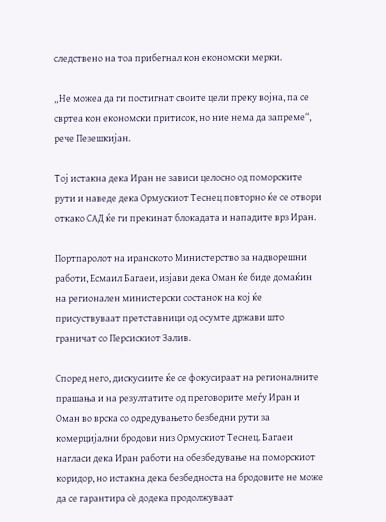следствено на тоа прибегнал кон економски мерки.

„Не можеа да ги постигнат своите цели преку војна, па се свртеа кон економски притисок, но ние нема да запреме“, рече Пезешкијан.

Тој истакна дека Иран не зависи целосно од поморските рути и наведе дека Ормускиот Теснец повторно ќе се отвори откако САД ќе ги прекинат блокадата и нападите врз Иран.

Портпаролот на иранското Министерство за надворешни работи, Есмаил Багаеи, изјави дека Оман ќе биде домаќин на регионален министерски состанок на кој ќе присуствуваат претставници од осумте држави што граничат со Персискиот Залив.

Според него, дискусиите ќе се фокусираат на регионалните прашања и на резултатите од преговорите меѓу Иран и Оман во врска со одредувањето безбедни рути за комерцијални бродови низ Ормускиот Теснец. Багаеи нагласи дека Иран работи на обезбедување на поморскиот коридор, но истакна дека безбедноста на бродовите не може да се гарантира сè додека продолжуваат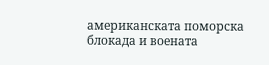американската поморска блокада и воената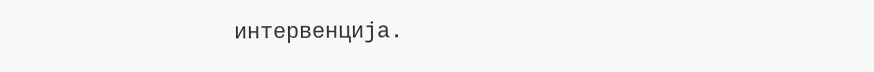интервенција.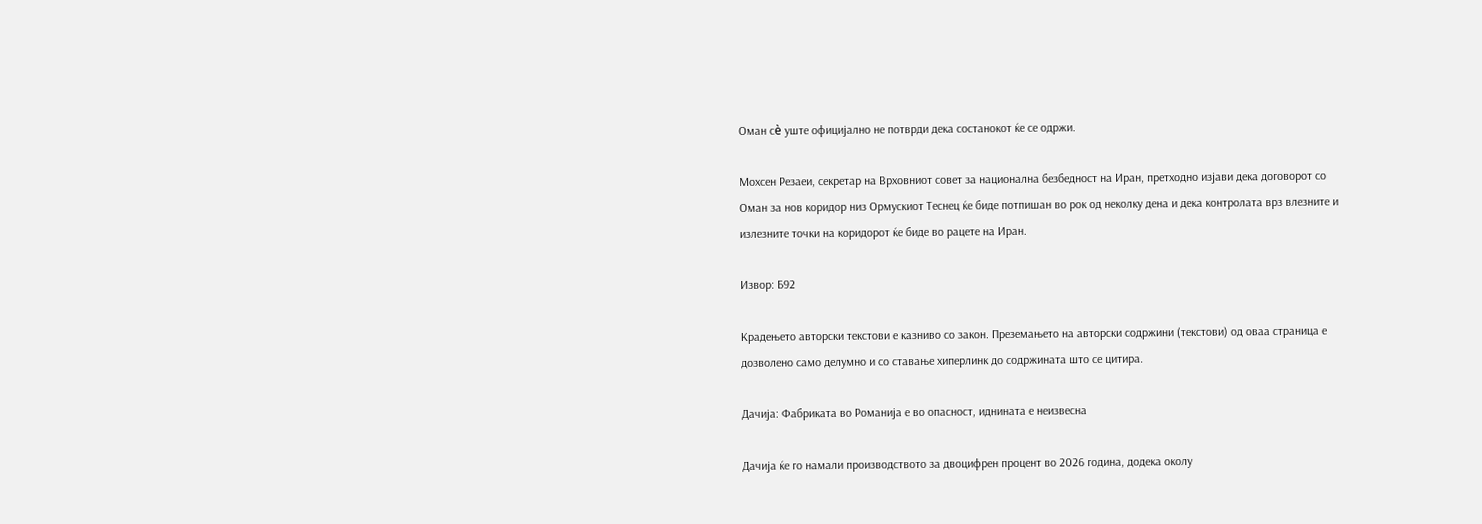Оман сè уште официјално не потврди дека состанокот ќе се одржи.

Мохсен Резаеи, секретар на Врховниот совет за национална безбедност на Иран, претходно изјави дека договорот со Оман за нов коридор низ Ормускиот Теснец ќе биде потпишан во рок од неколку дена и дека контролата врз влезните и излезните точки на коридорот ќе биде во рацете на Иран.

Извор: Б92

Крадењето авторски текстови е казниво со закон. Преземањето на авторски содржини (текстови) од оваа страница е дозволено само делумно и со ставање хиперлинк до содржината што се цитира.

Дачија: Фабриката во Романија е во опасност, иднината е неизвесна

Дачија ќе го намали производството за двоцифрен процент во 2026 година, додека околу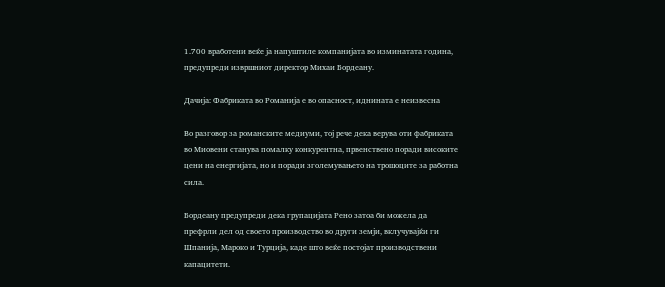1.700 вработени веќе ја напуштиле компанијата во изминатата година, предупреди извршниот директор Михаи Бордеану.

Дачија: Фабриката во Романија е во опасност, иднината е неизвесна

Во разговор за романските медиуми, тој рече дека верува оти фабриката во Миовени станува помалку конкурентна, првенствено поради високите цени на енергијата, но и поради зголемувањето на трошоците за работна сила.

Бордеану предупреди дека групацијата Рено затоа би можела да префрли дел од своето производство во други земји, вклучувајќи ги Шпанија, Мароко и Турција, каде што веќе постојат производствени капацитети.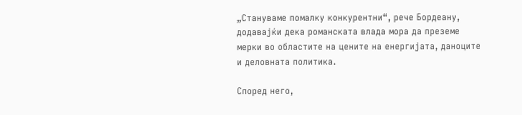„Стануваме помалку конкурентни“, рече Бордеану, додавајќи дека романската влада мора да преземе мерки во областите на цените на енергијата, даноците и деловната политика.

Според него,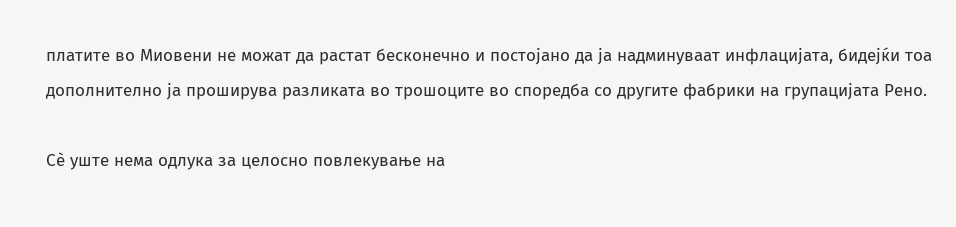платите во Миовени не можат да растат бесконечно и постојано да ја надминуваат инфлацијата, бидејќи тоа дополнително ја проширува разликата во трошоците во споредба со другите фабрики на групацијата Рено.

Сè уште нема одлука за целосно повлекување на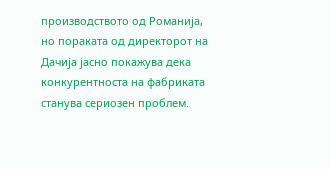производството од Романија, но пораката од директорот на Дачија јасно покажува дека конкурентноста на фабриката станува сериозен проблем.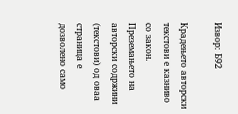Извор: Б92

Крадењето авторски текстови е казниво со закон. Преземањето на авторски содржини (текстови) од оваа страница е дозволено само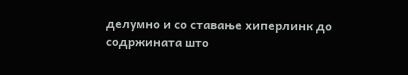делумно и со ставање хиперлинк до содржината што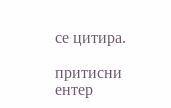се цитира.

притисни ентер